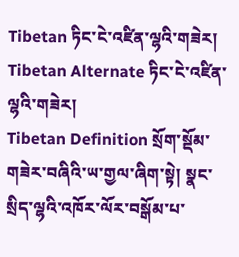Tibetan ཏིང་ངེ་འཛིན་ལྷའི་གཟེར།
Tibetan Alternate ཏིང་ངེ་འཛིན་ལྷའི་གཟེར།
Tibetan Definition སྲོག་སྡོམ་གཟེར་བཞིའི་ཡ་གྱལ་ཞིག་སྟེ། སྣང་སྲིད་ལྷའི་འཁོར་ལོར་བསྒོམ་པ་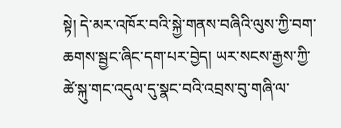སྟེ། དེ་མར་འཁོར་བའི་སྐྱེ་གནས་བཞིའི་ལུས་ཀྱི་བག་ཆགས་སྦྱང་ཞིང་དག་པར་བྱེད། ཡར་སངས་རྒྱས་ཀྱི་ཚེ་སྐུ་གང་འདུལ་དུ་སྣང་བའི་འབྲས་བུ་གཞི་ལ་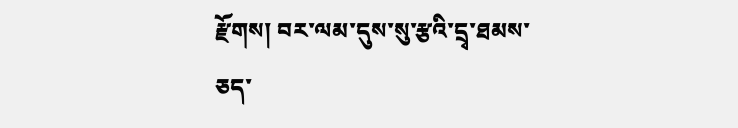རྫོགས། བར་ལམ་དུས་སུ་རྩའི་དྲྭ་ཐམས་ཅད་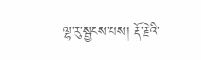ལྷ་རུ་སྦྱངས་པས། རྡོ་རྗེའི་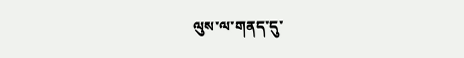ལུས་ལ་གནད་དུ་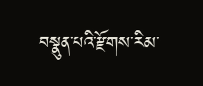བསྣུན་པའི་རྫོགས་རིམ་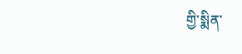གྱི་སྨིན་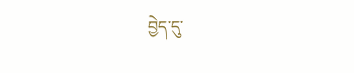བྱེད་དུ་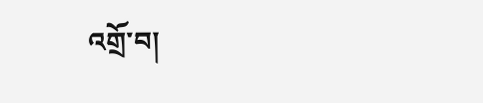འགྲོ་བ།